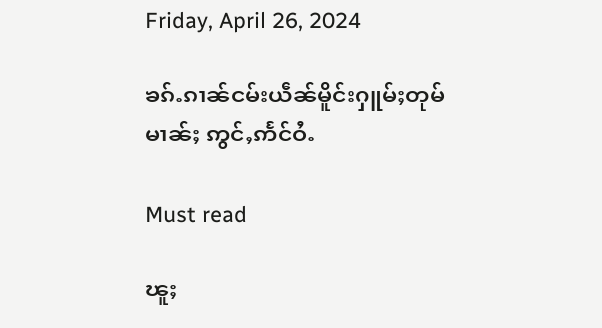Friday, April 26, 2024

ၶၵ်ႉၵၢၼ်ငမ်းယဵၼ်မိူင်းႁူမ်ႈတုမ်မၢၼ်ႈ ဢွင်ႇဢႅင်ဝႆႉ

Must read

ၽူႈ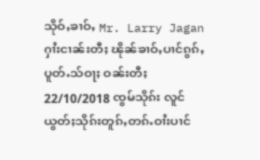သိုဝ်ႇၶၢဝ်ႇ Mr. Larry Jagan ႁၢႆးငၢၼ်းတီႈ ၽိုၼ်ၶၢဝ်ႇပၢင်ၵွၵ်ႇပူတ်ႉသ်ဝႃႈ ဝၼ်းတီႈ 22/10/2018 ၸွမ်သိုၵ်း လူင်ယွတ်ႈသိုၵ်းတူၵ်ႇတၵ်ႉဝၢႆးပၢင်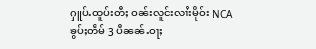ႁူပ်ႉထူပ်းတီႈ ဝၼ်းလူင်းလၢႆးမိုဝ်း NCA ၶွပ်ႈတဵမ် 3 ပီၼၼ်ႉဝႃႈ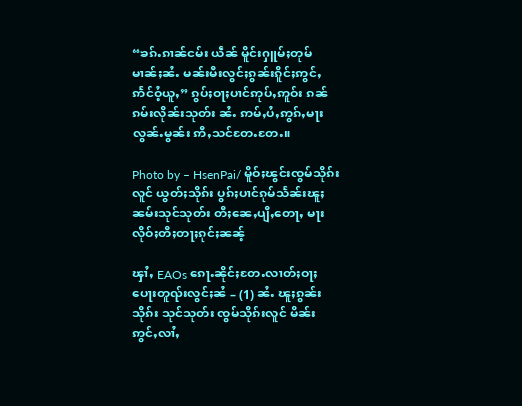“ၶၵ်ႉၵၢၼ်ငမ်း ယဵၼ် မိူင်းႁူမ်ႈတုမ်မၢၼ်ႈၼႆႉ မၼ်းမီးလွင်ႈၵွၼ်းၵိူင်ႈဢွင်ႇဢႅင်ဝႆ့ယူႇ” ၵွပ်ႈဝႃႈပၢင်ဢုပ်ႇဢူဝ်း ၵၼ်ၵမ်းလိုၼ်းသုတ်း ၼႆႉ ဢမ်ႇပႆႇဢွၵ်ႇမႃးလွၼ်ႉမွၼ်း ဢီႇသင်တႄႉတႄႉ။

Photo by – HsenPai/ မိူဝ်ႈၽွင်းၸွမ်သိုၵ်းလူင် ယွတ်ႈသိုၵ်း ပွၵ်ႈပၢင်ၵုမ်သႅၼ်းၽူႈၼမ်းသုင်သုတ်း တီႈၼေႇပျီႇတေႃႇ မႃးလိုဝ်ႈတီႈတႃႈၵုင်ႈၼၼ့်

ၾၢႆႇ EAOs ၵေႃႉၼိုင်ႈတႄႉလၢတ်ႈဝႃႈ ပေႃးတူၺ်းလွင်ႈၼႆ – (1) ၼႆႉ ၽူႈၵွၼ်းသိုၵ်း သုင်သုတ်း ၸွမ်သိုၵ်းလူင် မိၼ်းဢွင်ႇလၢႆႇ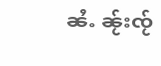ၼႆႉ ၼႂ်းၸႂ်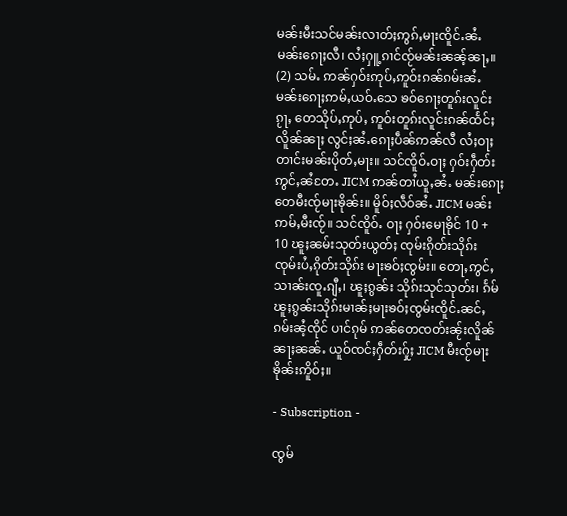မၼ်းမီးသင်မၼ်းလၢတ်ႈဢွၵ်ႇမႃးၸိူင်ႉၼႆႉ မၼ်းၵေႃႈလီ၊ လႆႈႁူ့ၵၢင်ၸႂ်မၼ်းၼၼ့်ၼႃႇ။ (2) သမ်ႉ ဢၼ်ႁဝ်းဢုပ်ႇဢူဝ်းၵၼ်ၵမ်းၼႆႉ မၼ်းၵေႃႈဢမ်ႇယဝ်ႉသေ ၶဝ်ၵေႃႈတူၵ်းလူင်းၵႂႃႇ တေသိုပ်ႇဢုပ်ႇ ဢူဝ်းတူၵ်းလူင်းၵၼ်ထႅင်ႈလိူၼ်ၼႃႈ လွင်ႈၼႆႉၵေႃႈပဵၼ်ဢၼ်လီ လႆႈဝႃႈတၢင်းမၼ်းပိုတ်ႇမႃး။ သင်ၸိူဝ်ႉဝႃႈ ႁဝ်းႁဵတ်း ဢွင်ႇၼႆတႄႉ JICM ဢၼ်တၢႆယူႇၼႆႉ မၼ်းၵေႃႈတေမီးၸႂ်မႃးၶိုၼ်း။ မိူဝ်ႈလဵဝ်ၼႆႉ JICM မၼ်းဢမ်ႇမီးၸႂ်။ သင်ၸိူဝ်ႉ ဝႃႈ ႁဝ်းမေႃၶိုင် 10 + 10 ၽူႈၼမ်းသုတ်းယွတ်ႈ ၸုမ်းၵိုတ်းသိုၵ်း ၸုမ်းပႆႇၵိုတ်းသိုၵ်း မႃးၶဝ်ႈၸွမ်း။ တေႃႇဢွင်ႇ သၢၼ်းၸူႉၵျီႇ၊ ၽူႈၵွၼ်း သိုၵ်းသုင်သုတ်း၊ ၵႅမ်ၽူႈၵွၼ်းသိုၵ်းမၢၼ်ႈမႃးၶဝ်ႈၸွမ်းၸိူင်ႉၼင်ႇၵမ်းၼႆ့ၸိုင် ပၢင်ၵုမ် ဢၼ်တေၸတ်းၼႂ်းလိူၼ်ၼႃႈၼၼ်ႉ ယူဝ်ၸင်ႈႁဵတ်းႁႂ်ႈ JICM မီးၸႂ်မႃးၶိုၼ်းဢိူဝ်ႈ။

- Subscription -

ၸွမ်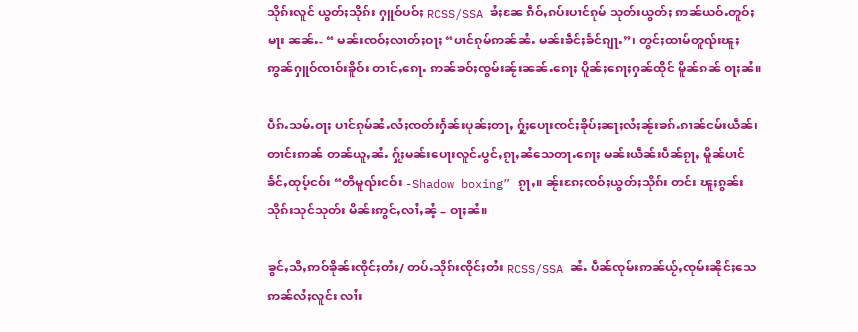သိုၵ်းလူင် ယွတ်ႈသိုၵ်း ႁူဝ်ပဝ်ႈ RCSS/SSA ၶႆႈၼႄ ၵဵဝ်ႇၵပ်းပၢင်ၵုမ် သုတ်းယွတ်ႈ ဢၼ်ယဝ်ႉတူဝ်ႈမႃး ၼၼ်ႉ- “ မၼ်းၸဝ်ႈလၢတ်ႈဝႃႈ “ပၢင်ၵုမ်ဢၼ်ၼႆႉ မၼ်းၶဵင်ႈၶႅင်ၵျႃႉ”၊ တွင်ႈထၢမ်တူၺ်းၽူႈဢွၼ်ႁူဝ်ၸၢဝ်းၶိူဝ်း တၢင်ႇၵေႃႉ ဢၼ်ၶဝ်ႈၸွမ်းၼႂ်းၼၼ်ႉၵေႃႈ ပိူၼ်ႈၵေႃႈႁၼ်ထိုင် မိူၼ်ၵၼ် ဝႃႈၼႆ။

ပဵၵ်ႉသမ်ႉဝႃႈ ပၢင်ၵုမ်ၼႆႉလႆႈၸတ်းႁႅၼ်းပုၼ်ႈတႃႇ ႁႂ်ႈပေႃးၸင်ႈၶိုပ်ႈၼႃႈလႆႈၼႂ်းၶၵ်ႉၵၢၼ်ငမ်းယဵၼ်၊ တၢင်းဢၼ် တၼ်ယူႇၼႆႉ ႁႂ်ႈမၼ်းပေႃးလူင်ႉပွင်ႇၵႂႃႇၼႆသေတႃႉၵေႃႈ မၼ်းယဵၼ်းပဵၼ်ၵႂႃႇ မိူၼ်ပၢင်ၶႅင်ႇထုပ့်ငဝ်း “တီမူၺ်းငဝ်း -Shadow boxing” ၵႂႃႇ။ ၼႂ်းၵႄႈၸဝ်ႈယွတ်ႈသိုၵ်း တင်း ၽူႈၵွၼ်းသိုၵ်းသုင်သုတ်း မိၼ်းဢွင်ႇလၢႆႇၼႆ့ – ဝႃႈၼႆ။

ၶွင်ႇသီႇဢဝ်ၶိုၼ်းၸိုင်ႈတႆး/ တပ်ႉသိုၵ်းၸိုင်ႈတႆး RCSS/SSA ၼႆႉ ပဵၼ်ၸုမ်းဢၼ်ယႂ်ႇၸုမ်းၼိုင်ႈသေ ဢၼ်လႆႈလူင်း လၢႆး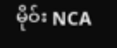မိုဝ်း NCA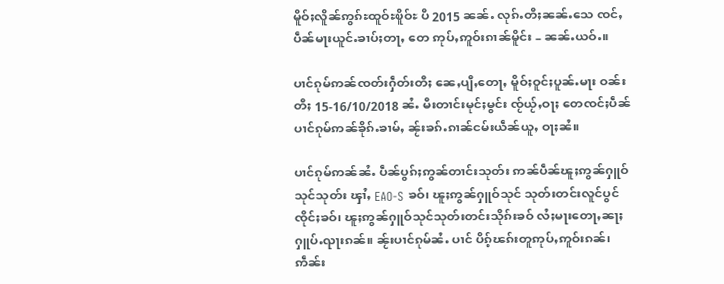မိူဝ်ႈလိူၼ်ဢွၵ်ႊထူဝ်ႊၿိူဝ်ႊ ပီ 2015 ၼၼ်ႉ လုၵ်ႉတီႈၼၼ်ႉသေ ၸင်ႇပဵၼ်မႃးယူင်ႉၶၢပ်ႈတႃႇ တေ ဢုပ်ႇဢူဝ်းၵၢၼ်မိူင်း – ၼၼ်ႉယဝ်ႉ။

ပၢင်ၵုမ်ဢၼ်ၸတ်းႁဵတ်းတီႈ ၼေႇပျီႇတေႃႇ မိူဝ်ႈဝူင်ႈပူၼ်ႉမႃး ဝၼ်းတီႈ 15-16/10/2018 ၼႆႉ မီးတၢင်းမုင်ႈမွင်း ၸႂ်ယႂ်ႇဝႃႈ တေၸင်ႈပဵၼ် ပၢင်ၵုမ်ဢၼ်ၶိုၵ်ႉၶၢမ်ႇ ၼႂ်းၶၵ်ႉၵၢၼ်ငမ်းယဵၼ်ယူႇ ဝႃႈၼႆ။

ပၢင်ၵုမ်ဢၼ်ၼႆႉ ပဵၼ်ပွၵ်ႈဢွၼ်တၢင်းသုတ်း ဢၼ်ပဵၼ်ၽူႈဢွၼ်ႁူဝ်သုင်သုတ်း ၾၢႆႇ EAO-S ၶဝ်၊ ၽူႈဢွၼ်ႁူဝ်သုင် သုတ်းတင်းလူင်ပွင်ၸိုင်ႈၶဝ်၊ ၽူႈဢွၼ်ႁူဝ်သုင်သုတ်းတင်းသိုၵ်းၶဝ် လႆႈမႃးတေႃႇၼႃႈႁူပ်ႉၺႃးၵၼ်။ ၼႂ်းပၢင်ၵုမ်ၼႆႉ ပၢင် ပိၵ့်ၽၵ်းတူဢုပ်ႇဢူဝ်းၵၼ်၊ ဢဵၼ်း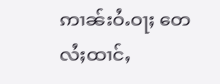ဢၢၼ်းဝႆႉဝႃႈ တေလႆႈထၢင်ႇ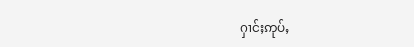ႁၢင်ႈဢုပ်ႇ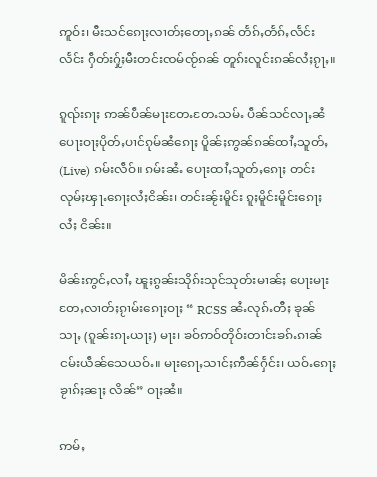ဢူဝ်း၊ မီးသင်ၵေႃႈလၢတ်ႈတေႃႇၵၼ် တႅၵ်ႇတႅၵ်ႇလႅင်းလႅင်း ႁဵတ်းႁႂ်ႈမီးတင်းၸမ်ၸႂ်ၵၼ် တူၵ်းလူင်းၵၼ်လႆႈၵႂႃႇ။

ၵူၺ်းၵႃႈ ဢၼ်ပဵၼ်မႃးတႄႉတႄႉသမ်ႉ ပဵၼ်သင်လႃႇၼႆ ပေႃးဝႃႈပိုတ်ႇပၢင်ၵုမ်ၼႆၵေႃႈ ပိူၼ်ႈဢွၼ်ၵၼ်ထၢႆႇသူတ်ႇ (Live) ၵမ်းလဵဝ်။ ၵမ်းၼႆႉ ပေႃးထၢႆႇသူတ်ႇၵေႃႈ တင်းလုမ်ႈၾႃႉၵေႃႈလႆႈငိၼ်း၊ တင်းၼႂ်းမိူင်း ၵူႈမိူင်းမိူင်းၵေႃႈလႆႈ ငိၼ်း။

မိၼ်းဢွင်ႇလၢႆႇ ၽူႈၵွၼ်းသိုၵ်းသုင်သုတ်းမၢၼ်ႈ ပေႃးမႃးတႄႇလၢတ်ႈၵႂၢမ်းၵေႃႈဝႃႈ “ RCSS ၼႆႉလုၵ်ႉတီႈ ၶုၼ်သႃႇ (ၵူၼ်းၵႃႉယႃႈ) မႃး၊ ၶဝ်ဢဝ်တိုဝ်းတၢင်းၶၵ်ႉၵၢၼ်ငမ်းယဵၼ်သေယဝ်ႉ။ မႃးၵေႃႇသၢင်ႈဢဵၼ်ႁႅင်း၊ ယဝ်ႉၵေႃႈ ၶႂၢၵ်ႈၼႃႈ လိၼ်” ဝႃႈၼႆ။

ဢမ်ႇ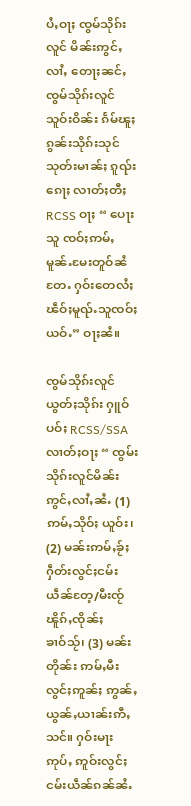ပႆႇဝႃႈ ၸွမ်သိုၵ်းလူင် မိၼ်းဢွင်ႇလၢႆႇ တေႃႈၼင်ႇ ၸွမ်သိုၵ်းလူင် သူဝ်းဝိၼ်း ၵႅမ်ၽူႈၵွၼ်းသိုၵ်းသုင်သုတ်းမၢၼ်ႈ ၵူၺ်းၵေႃႈ လၢတ်ႈတီႈ RCSS ဝႃႈ “ ပေႃးသူ ၸဝ်ႈဢမ်ႇမူၼ်ႉမႄးတူဝ်ၼႆတႄႉ ႁဝ်းတေလႆႈၽဵဝ်ႈမူၺ်ႉသူၸဝ်ႈယဝ်ႉ” ဝႃႈၼႆ။

ၸွမ်သိုၵ်းလူင် ယွတ်ႈသိုၵ်း ႁူဝ်ပဝ်ႈ RCSS/SSA လၢတ်ႈဝႃႈ “ ၸွမ်းသိုၵ်းလူင်မိၼ်းဢွင်ႇလၢႆႇၼႆႉ (1) ဢမ်ႇသိုဝ်ႈ ယူဝ်း၊ (2) မၼ်းဢမ်ႇၶႂ်ႈႁဵတ်းလွင်ႈငမ်းယဵၼ်တႄ့/မီးၸႂ်ၽိူၵ်ႇၸိုၼ်ႈၶၢဝ်သႂ်၊ (3) မၼ်းတိုၼ်း ဢမ်ႇမီးလွင်ႈဢူၼ်ႈ ဢွၼ်ႇ ယွၼ်ႇယၢၼ်းဢီႇသင်။ ႁဝ်းမႃးဢုပ်ႇ ဢူဝ်းလွင်ႈငမ်းယဵၼ်ၵၼ်ၼႆႉ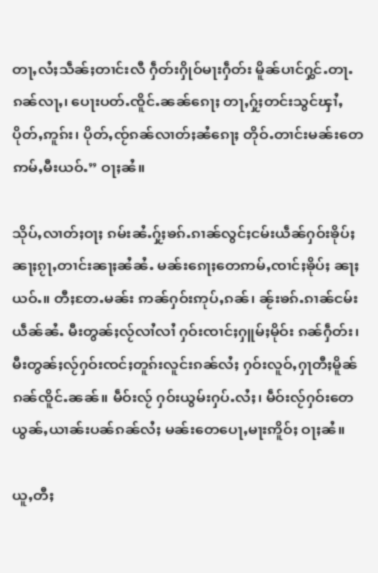တႃႇလႆႈသဵၼ်ႈတၢင်းလီ ႁဵတ်းႁိုဝ်မႃးႁဵတ်း မိူၼ်ပၢင်ႁွင်ႉတႃႉၵၼ်လႃႇ၊ ပေႃးပတ်ႉၸိူင်ႉၼၼ်ၵေႃႈ တႃႇႁႂ်ႈတင်းသွင်ၾၢႆႇပိုတ်ႇဢူၵ်း၊ ပိုတ်ႇၸႂ်ၵၼ်လၢတ်ႈၼႆၵေႃႈ တိုဝ်ႉတၢင်းမၼ်းတေ ဢမ်ႇမီးယဝ်ႉ” ဝႃႈၼႆ။

သိုပ်ႇလၢတ်ႈဝႃႈ ၵမ်းၼႆႉႁႂ်ႈၶၵ်ႉၵၢၼ်လွင်ႈငမ်းယဵၼ်ႁဝ်းၶိုပ်ႈၼႃႈၵႂႃႇတၢင်းၼႃႈၼႆၼႆႉ မၼ်းၵေႃႈတေဢမ်ႇၸၢင်ႈၶိုပ်ႈ ၼႃႈယဝ်ႉ။ တီႈတႄႉမၼ်း ဢၼ်ႁဝ်းဢုပ်ႇၵၼ်၊ ၼႂ်းၶၵ်ႉၵၢၼ်ငမ်းယဵၼ်ၼႆႉ မီးတွၼ်ႈလႂ်လၢႆလၢႆ ႁဝ်းၸၢင်ႈႁူမ်ႈမိုဝ်း ၵၼ်ႁဵတ်း၊ မီးတွၼ်ႈလႂ်ႁဝ်းၸင်ႈတူၵ်းလူင်းၵၼ်လႆႈ ႁဝ်းလူဝ်ႇႁႃတီႈမိူၼ်ၵၼ်ၸိူင်ႉၼၼ်။ မဵဝ်းလႂ် ႁဝ်းယွမ်းႁပ်ႉလႆႈ၊ မဵဝ်းလႂ်ႁဝ်းတေယွၼ်ႇယၢၼ်းပၼ်ၵၼ်လႆႈ မၼ်းတေပေႃႇမႃးဢိူဝ်ႈ ဝႃႈၼႆ။

ယူႇတီႈ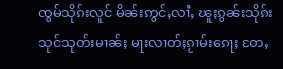ၸွမ်သိုၵ်းလူင် မိၼ်းဢွင်ႇလၢႆႇ ၽူႈၵွၼ်းသိုၵ်းသုင်သုတ်းမၢၼ်ႈ မႃးလၢတ်ႈၵႂၢမ်းၵေႃႈ တႄႇ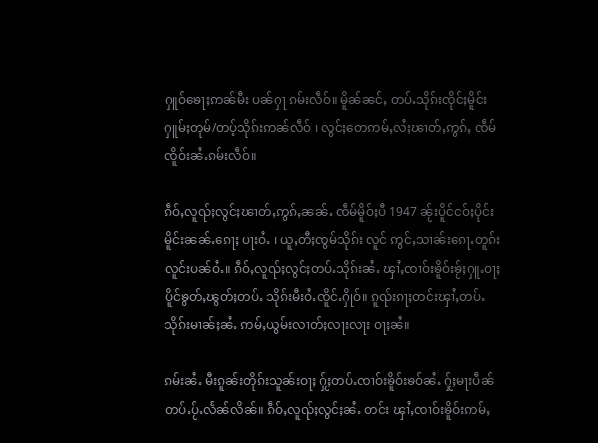ႁူဝ်ၶေႃႈဢၼ်မီး ပၼ်ႁႃ ၵမ်းလဵဝ်။ မိူၼ်ၼင်ႇ တပ်ႉသိုၵ်းၸိုင်ႈမိူင်းႁူမ်ႈတုမ်/တပ့်သိုၵ်းဢၼ်လဵဝ် ၊ လွင်ႈတေဢမ်ႇလႆႈၽၢတ်ႇဢွၵ်ႇ ၸဵမ်ၸိူဝ်းၼႆႉၵမ်းလဵဝ်။

ၵဵဝ်ႇလူၺ်ႈလွင်ႈၽၢတ်ႇဢွၵ်ႇၼၼ်ႉ ၸဵမ်မိူဝ်ႈပီ 1947 ၼႂ်းပိူင်ငဝ်ႈပိုင်းမိူင်းၼၼ်ႉၵေႃႈ ပႃးဝႆႉ ၊ ယူႇတီႈၸွမ်သိုၵ်း လူင် ဢွင်ႇသၢၼ်းၵေႃႉတူၵ်းလူင်းပၼ်ဝႆႉ။ ၵဵဝ်ႇလူၺ်ႈလွင်ႈတပ်ႉသိုၵ်းၼႆႉ ၾၢႆႇၸၢဝ်းၶိူဝ်းၶႂ်ႈႁူႉဝႃႈ ပိူင်ၶွတ်ႇၽွတ်ႈတပ်ႉ သိုၵ်းမီးဝႆႉၸိူင်ႉႁိုဝ်။ ၵူၺ်းၵႃႈတင်းၾၢႆႇတပ်ႉသိုၵ်းမၢၼ်ႈၼႆႉ ဢမ်ႇယွမ်းလၢတ်ႈလႃးလႃး ဝႃႈၼႆ။

ၵမ်းၼႆႉ မီးၵူၼ်းတိုၵ်းသူၼ်းဝႃႈ ႁႂ်ႈတပ်ႉၸၢဝ်းၶိူဝ်းၶဝ်ၼႆႉ ႁႂ်ႈမႃးပဵၼ်တပ်ႉပႂ်ႉလႅၼ်လိၼ်။ ၵဵဝ်ႇလူၺ်ႈလွင်ႈၼႆႉ တင်း ၾၢႆႇၸၢဝ်းၶိူဝ်းဢမ်ႇ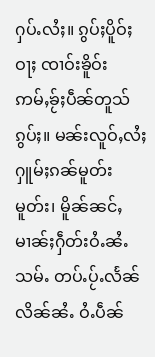ႁပ်ႉလႆႈ။ ၵွပ်ႈပိူဝ်ႈဝႃႈ ၸၢဝ်းၶိူဝ်းဢမ်ႇၶႂ်ႈပဵၼ်တူသ်ၵွပ်ႈ။ မၼ်းလူဝ်ႇလႆႈႁူမ်ႈၵၼ်မူတ်းမူတ်း၊ မိူၼ်ၼင်ႇ မၢၼ်ႈႁဵတ်းဝႆႉၼႆႉသမ်ႉ တပ်ႉပႂ်ႉလႅၼ်လိၼ်ၼႆႉ ဝႆႉပဵၼ်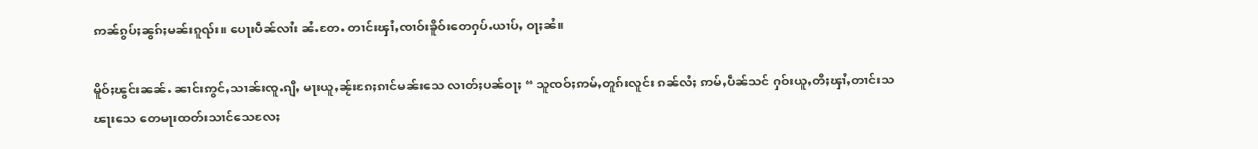ဢၼ်ၵွပ်ႈၼွၵ်ႈမၼ်းၵူၺ်း။ ပေႃးပဵၼ်လၢႆး ၼႆႉတႄႉ တၢင်းၾၢႆႇၸၢဝ်းၶိူဝ်းတေႁပ်ႉယၢပ်ႇ ဝႃႈၼႆ။

မိူဝ်ႈၽွင်းၼၼ်ႉ ၼၢင်းဢွင်ႇသၢၼ်းၸူႉၵျီႇ မႃးယူႇၼႂ်းၵႄႈၵၢင်မၼ်းသေ လၢတ်ႈပၼ်ဝႃႈ “ သူၸဝ်ႈဢမ်ႇတူၵ်းလူင်း ၵၼ်လႆႈ ဢမ်ႇပဵၼ်သင် ႁဝ်းယူႇတီႈၾၢႆႇတၢင်းသၽႃးသေ တေမႃးထတ်းသၢင်သေလႄႈ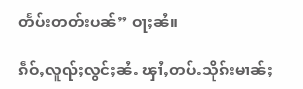တႅပ်းတတ်းပၼ်” ဝႃႈၼႆ။

ၵဵဝ်ႇလူၺ်ႈလွင်ႈၼႆႉ ၾၢႆႇတပ်ႉသိုၵ်းမၢၼ်ႈ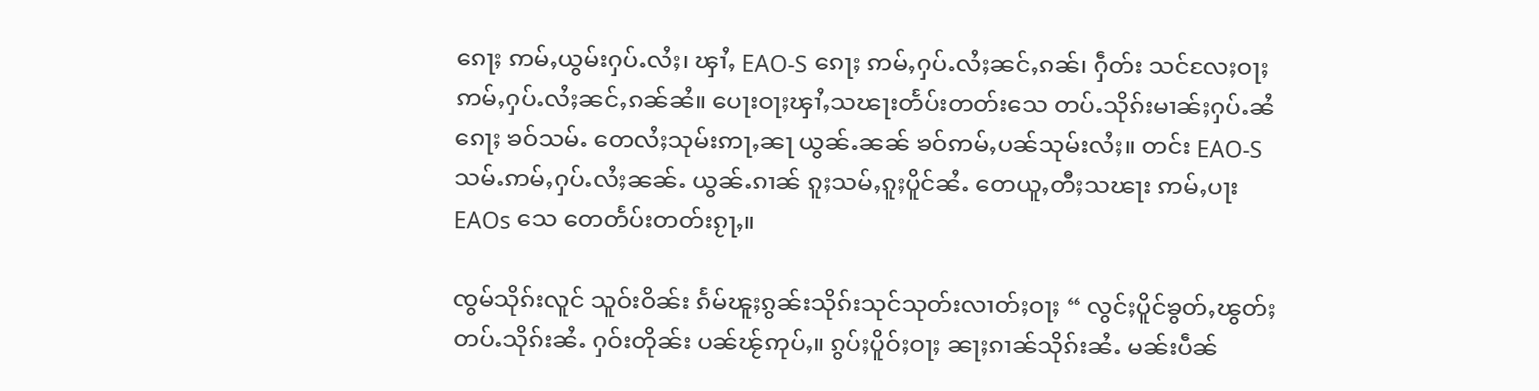ၵေႃႈ ဢမ်ႇယွမ်းႁပ်ႉလႆႈ၊ ၾၢႆႇ EAO-S ၵေႃႈ ဢမ်ႇႁပ်ႉလႆႈၼင်ႇၵၼ်၊ ႁဵတ်း သင်လႄႈဝႃႈ ဢမ်ႇႁပ်ႉလႆႈၼင်ႇၵၼ်ၼႆ။ ပေႃးဝႃႈၾၢႆႇသၽႃးတႅပ်းတတ်းသေ တပ်ႉသိုၵ်းမၢၼ်ႈႁပ်ႉၼႆၵေႃႈ ၶဝ်သမ်ႉ တေလႆႈသုမ်းဢႃႇၼႃ ယွၼ်ႉၼၼ် ၶဝ်ဢမ်ႇပၼ်သုမ်းလႆႈ။ တင်း EAO-S သမ်ႉဢမ်ႇႁပ်ႉလႆႈၼၼ်ႉ ယွၼ်ႉၵၢၼ် ၵူႈသမ်ႇၵူႈပိူင်ၼႆႉ တေယူႇတီႈသၽႃး ဢမ်ႇပႃး EAOs သေ တေတႅပ်းတတ်းၵႂႃႇ။

ၸွမ်သိုၵ်းလူင် သူဝ်းဝိၼ်း ၵႅမ်ၽူႈၵွၼ်းသိုၵ်းသုင်သုတ်းလၢတ်ႈဝႃႈ “ လွင်ႈပိူင်ၶွတ်ႇၽွတ်ႈတပ်ႉသိုၵ်းၼႆႉ ႁဝ်းတိုၼ်း ပၼ်ၽႂ်ဢုပ်ႇ။ ၵွပ်ႈပိူဝ်ႈဝႃႈ ၼႃႈၵၢၼ်သိုၵ်းၼႆႉ မၼ်းပဵၼ်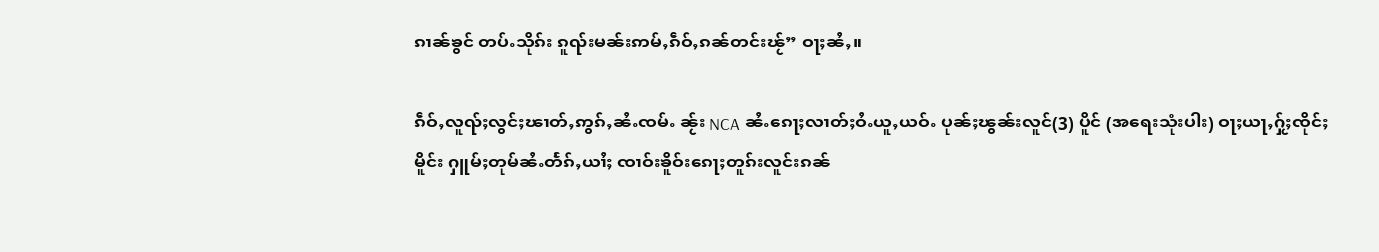ၵၢၼ်ၶွင် တပ်ႉသိုၵ်း ၵူၺ်းမၼ်းဢမ်ႇၵဵဝ်ႇၵၼ်တင်းၽႂ်” ဝႃႈၼႆႇ။

ၵဵဝ်ႇလူၺ်ႈလွင်ႈၽၢတ်ႇဢွၵ်ႇၼႆႉၸမ်ႉ ၼႂ်း NCA ၼႆႉၵေႃႈလၢတ်ႈဝႆႉယူႇယဝ်ႉ ပုၼ်ႈၽွၼ်းလူင်(3) ပိူင် (အရေးသုံးပါး) ဝႃႈယႃႇႁႂ်ႈၸိုင်ႈ မိူင်း ႁူမ်ႈတုမ်ၼႆႉတႅၵ်ႇယၢႆႈ ၸၢဝ်းၶိူဝ်းၵေႃႈတူၵ်းလူင်းၵၼ်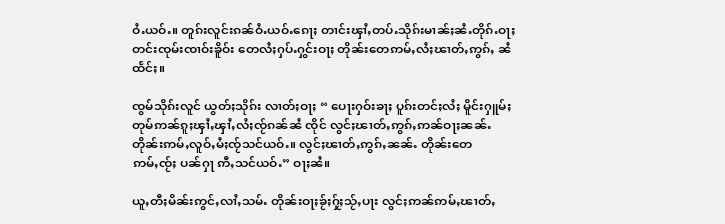ဝႆႉယဝ်ႉ။ တူၵ်းလူင်းၵၼ်ဝႆႉယဝ်ႉၵေႃႈ တၢင်းၾၢႆႇတပ်ႉသိုၵ်းမၢၼ်ႈၼႆႉတိုၵ်ႉဝႃႈ တင်းၸုမ်းၸၢဝ်းၶိူဝ်း တေလႆႈႁပ်ႉႁွင်းဝႃႈ တိုၼ်းတေဢမ်ႇလႆႈၽၢတ်ႇဢွၵ်ႇ ၼႆထႅင်ႈ။

ၸွမ်သိုၵ်းလူင် ယွတ်ႈသိုၵ်း လၢတ်ႈဝႃႈ “ ပေႃးႁဝ်းၶႃႈ ပူၵ်းတင်ႈလႆႈ မိူင်းႁူမ်ႈတုမ်ဢၼ်ၵူႈၾၢႆႇၾၢႆႇလႆႈၸႂ်ၵၼ်ၼႆ ၸိုင် လွင်ႈၽၢတ်ႇဢွၵ်ႇဢၼ်ဝႃႈၼၼ်ႉ တိုၼ်းဢမ်ႇလူဝ်ႇမႆႈၸႂ်သင်ယဝ်ႉ။ လွင်ႈၽၢတ်ႇဢွၵ်ႇၼၼ်ႉ တိုၼ်းတေ ဢမ်ႇၸႂ်ႈ ပၼ်ႁႃ ဢီႇသင်ယဝ်ႉ” ဝႃႈၼႆ။

ယူႇတီႈမိၼ်းဢွင်ႇလၢႆႇသမ်ႉ တိုၼ်းဝႃႈၶႂ်ႈႁႂ်ႈသႂ်ႇပႃး လွင်ႈဢၼ်ဢမ်ႇၽၢတ်ႇ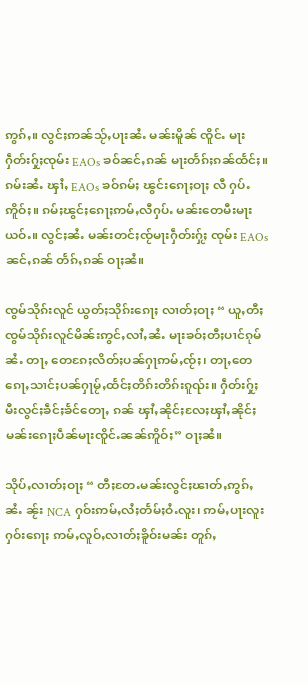ဢွၵ်ႇ။ လွင်ႈဢၼ်သႂ်ႇပႃးၼႆႉ မၼ်းမိူၼ် ၸိူင်ႉ မႃးႁဵတ်းႁႂ်ႈၸုမ်း EAOs ၶဝ်ၼင်ႇၵၼ် မႃးတႅၵ်ႈၵၼ်ထႅင်ႈ။ ၵမ်းၼႆႉ ၾၢႆႇ EAOs ၶဝ်ၵမ်ႈ ၽွင်းၵေႃႈဝႃႈ လီ ႁပ်ႉဢိူဝ်ႈ။ ၵမ်ႈၽွင်ႈၵေႃႈဢမ်ႇလီႁပ်ႉ မၼ်းတေမီးမႃးယဝ်ႉ။ လွင်ႈၼႆႉ မၼ်းတင်ႈၸႂ်မႃးႁဵတ်းႁႂ်ႈ ၸုမ်း EAOs ၼင်ႇၵၼ် တႅၵ်ႇၵၼ် ဝႃႈၼႆ။

ၸွမ်သိုၵ်းလူင် ယွတ်ႈသိုၵ်းၵေႃႈ လၢတ်ႈဝႃႈ “ ယူႇတီႈၸွမ်သိုၵ်းလူင်မိၼ်းဢွင်ႇလၢႆႇၼႆႉ မႃးၶဝ်ႈတီႈပၢင်ၵုမ်ၼႆႉ တႃႇ တေၵႄႈလိတ်ႈပၼ်ႁႃဢမ်ႇၸႂ်ႈ၊ တႃႇတေၵေႃႇသၢင်ႈပၼ်ႁႃမႂ်ႇထႅင်ႈတိၵ်းတိၵ်းၵူၺ်း။ ႁဵတ်းႁႂ်ႈမီးလွင်ႈၶဵင်ႈၶႅင်တေႃႇ ၵၼ် ၾၢႆႇၼိုင်ႈလႄႈၾၢႆႇၼိုင်ႈ မၼ်းၵေႃႈပဵၼ်မႃးၸိူင်ႉၼၼ်ဢိူဝ်ႈ” ဝႃႈၼႆ။

သိုပ်ႇလၢတ်ႈဝႃႈ “ တီႈတႄႉမၼ်းလွင်ႈၽၢတ်ႇဢွၵ်ႇၼႆႉ ၼႂ်း NCA ႁဝ်းဢမ်ႇလႆႈတႅမ်ႈဝႆႉလူး၊ ဢမ်ႇပႃးလူး ႁဝ်းၵေႃႈ ဢမ်ႇလူဝ်ႇလၢတ်ႈၶိူဝ်းမၼ်း တူၵ်ႇ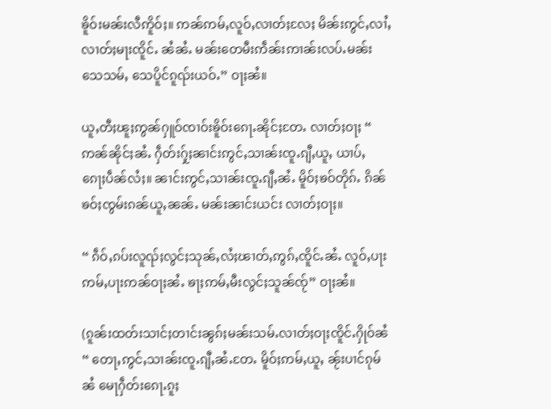ၶိူဝ်းမၼ်းလီဢိူဝ်ႈ။ ဢၼ်ဢမ်ႇလူဝ်ႇလၢတ်ႈလႄႈ မိၼ်းဢွင်ႇလၢႆႇ လၢတ်ႈမႃးၸိူင်ႉ ၼႆၼႆႉ မၼ်းတေမီးဢဵၼ်းဢၢၼ်းလပ်ႉမၼ်းသေသမ်ႇ သေပိူင်ၵူၺ်းယဝ်ႉ” ဝႃႈၼႆ။

ယူႇတီႈၽူႈဢွၼ်ႁူဝ်ၸၢဝ်းၶိူဝ်းၵေႃႉၼိုင်ႈတႄႉ လၢတ်ႈဝႃႈ “ ဢၼ်ၼိုင်ႈၼႆႉ ႁဵတ်းႁႂ်ႈၼၢင်းဢွင်ႇသၢၼ်းၸူႉၵျီႇယူႇ ယၢပ်ႇ ၵေႃႈပဵၼ်လႆႈ။ ၼၢင်းဢွင်ႇသၢၼ်းၸူႉၵျီႇၼႆႉ မိူဝ်ႈၶဝ်တိုၵ်ႉ ၵိၼ်ၶဝ်ႈၸွမ်းၵၼ်ယူႇၼၼ်ႉ မၼ်းၼၢင်းယင်း လၢတ်ႈဝႃႈ။

“ ၵဵဝ်ႇၵပ်းလူၺ်ႈလွင်ႈသုၼ်ႇလႆႈၽၢတ်ႇဢွၵ်ႇၸိူင်ႉၼႆႉ လူဝ်ႇပႃး ဢမ်ႇပႃးဢၼ်ဝႃႈၼႆႉ ၶႃႈဢမ်ႇမီးလွင်ႈသူၼ်ၸႂ်” ဝႃႈၼႆ။

(ၵူၼ်းထတ်းသၢင်ႈတၢင်းၼွၵ်ႈမၼ်းသမ်ႉလၢတ်ႈဝႃႈၸိူင်ႉႁိုဝ်ၼႆ “ တေႃႇဢွင်ႇသၢၼ်းၸူႉၵျီႇၼႆႉတႄႉ မိူဝ်ႈဢမ်ႇယူႇ ၼႂ်းပၢင်ၵုမ်ၼႆ မေႃႁဵတ်းၵေႃႉၵူႈ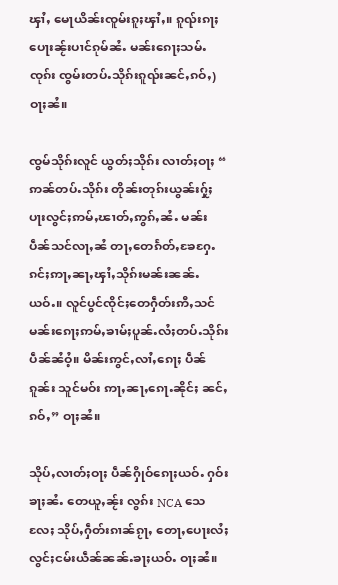ၾၢႆႇ မေႃယိၼ်းၸူမ်းၵူႈၾၢႆႇ။ ၵူၺ်းၵႃႈ ပေႃးၼႂ်းပၢင်ၵုမ်ၼႆႉ မၼ်းၵေႃႈသမ်ႉၸုၵ်း ၸွမ်းတပ်ႉသိုၵ်းၵူၺ်းၼင်ႇၵဝ်ႇ) ဝႃႈၼႆ။

ၸွမ်သိုၵ်းလူင် ယွတ်ႈသိုၵ်း လၢတ်ႈဝႃႈ “ ဢၼ်တပ်ႉသိုၵ်း တိုၼ်းတုၵ်းယွၼ်းႁႂ်ႈပႃးလွင်ႈဢမ်ႇၽၢတ်ႇဢွၵ်ႇၼႆႉ မၼ်း ပဵၼ်သင်လႃႇၼႆ တႃႇတေၵႅတ်ႇၶႄႁႄႉၵင်ႈဢႃႇၼႃႇၾၢႆႇသိုၵ်းမၼ်းၼၼ်ႉယဝ်ႉ။ လူင်ပွင်ၸိုင်ႈတေႁဵတ်းဢီႇသင် မၼ်းၵေႃႈဢမ်ႇၶၢမ်ႈပူၼ်ႉလႆႈတပ်ႉသိုၵ်း ပဵၼ်ၼႆဝႆ့။ မိၼ်းဢွင်ႇလၢႆႇၵေႃႈ ပဵၼ်ၵူၼ်း သူင်မဝ်း ဢႃႇၼႃႇၵေႃႉၼိုင်ႈ ၼင်ႇၵဝ်ႇ” ဝႃႈၼႆ။

သိုပ်ႇလၢတ်ႈဝႃႈ ပဵၼ်ႁိုဝ်ၵေႃႈယဝ်ႉ ႁဝ်းၶႃႈၼႆႉ တေယူႇၼႂ်း လွၵ်း NCA သေလႄႈ သိုပ်ႇႁဵတ်းၵၢၼ်ၵႂႃႇ တေႃႇပေႃးလႆႈ လွင်ႈငမ်းယဵၼ်ၼၼ်ႉၶႃႈယဝ်ႉ ဝႃႈၼႆ။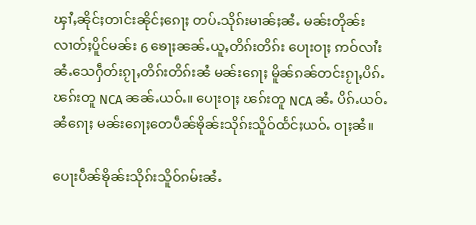ၾၢႆႇၼိုင်ႈတၢင်းၼိုင်ႈၵေႃႈ တပ်ႉသိုၵ်းမၢၼ်ႈၼႆႉ မၼ်းတိုၼ်းလၢတ်ႈပိူင်မၼ်း 6 ၶေႃႈၼၼ်ႉယူႇတိၵ်းတိၵ်း ပေႃးဝႃႈ ဢဝ်လၢႆးၼႆႉသေႁဵတ်းၵႂႃႇတိၵ်းတိၵ်းၼႆ မၼ်းၵေႃႈ မိူၼ်ၵၼ်တင်းၵႂႃႇပိၵ်ႉၽၵ်းတူ NCA ၼၼ်ႉယဝ်ႉ။ ပေႃးဝႃႈ ၽၵ်းတူ NCA ၼႆႉ ပိၵ်ႉယဝ်ႉၼႆၵေႃႈ မၼ်းၵေႃႈတေပဵၼ်ၶိုၼ်းသိုၵ်းသိူဝ်ထႅင်ႈယဝ်ႉ ဝႃႈၼႆ။

ပေႃးပဵၼ်ၶိုၼ်းသိုၵ်းသိူဝ်ၵမ်းၼႆႉ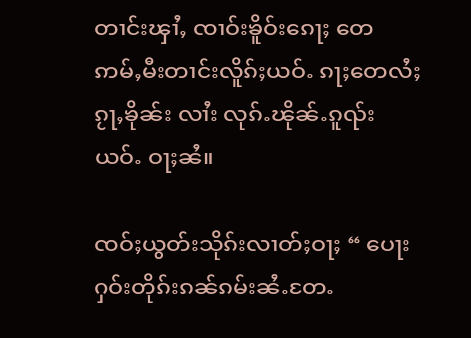တၢင်းၾၢႆႇ ၸၢဝ်းၶိူဝ်းၵေႃႈ တေဢမ်ႇမီးတၢင်းလိူၵ်ႈယဝ်ႉ ၵႃႈတေလႆႈၵႂႃႇၶိုၼ်း လၢႆး လုၵ်ႉၽိုၼ်ႉၵူၺ်းယဝ်ႉ ဝႃႈၼႆ။

ၸဝ်ႈယွတ်းသိုၵ်းလၢတ်ႈဝႃႈ “ ပေႃးႁဝ်းတိုၵ်းၵၼ်ၵမ်းၼႆႉတႄႉ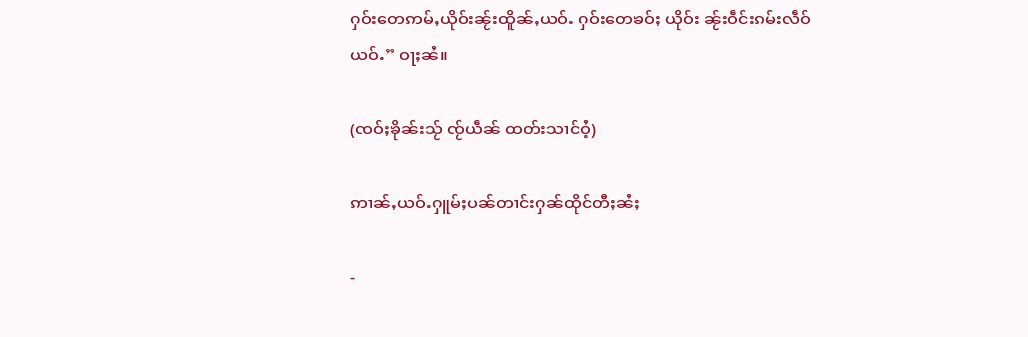ႁဝ်းတေဢမ်ႇယိုဝ်းၼႂ်းထိူၼ်ႇယဝ်ႉ ႁဝ်းတေၶဝ်ႈ ယိုဝ်း ၼႂ်းဝဵင်းၵမ်းလဵဝ်ယဝ်ႉ” ဝႃႈၼႆ။

(ၸဝ်ႈၶိုၼ်းသ်ႂ ၸႂ်ယဵၼ် ထတ်းသၢင်ဝႆ့)

ဢၢၼ်ႇယဝ်ႉႁူမ်ႈပၼ်တၢင်းႁၼ်ထိုင်တီႈၼႆႈ

-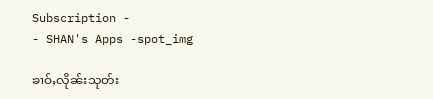Subscription -
- SHAN's Apps -spot_img

ၶၢဝ်ႇလိုၼ်းသုတ်း